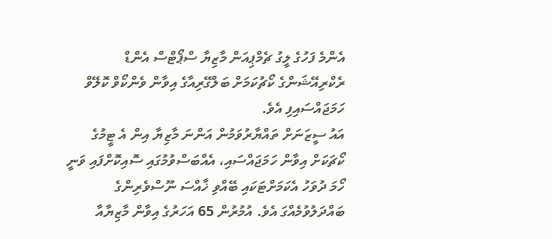އެންމެ ފަހުގެ ލީގު ޗެމްޕިއަން މާޒިޔާ ސްޕޯޓްސް އެންޑް ރެކްރިއޭޝަންގެ ކޯޗުކަމަށް ބަލްގޭރިއާގެ އިވާން ވެންކޯވް ކޮލޭވް ހަމަޖައްސައިފި އެވެ.
އައު ސީޒަނަށް ތައްޔާރުވަމުން އަންނަ މާޒިޔާ އިން އެ ޓީމުގެ ކޯޗަކަށް އިވާން ހަމަޖައްސައި، އެއްބަސްވުމުގައި ސޮއިކޮށްފައި ވަނީ ހޯމަ ދުވަހު އެކަމަށްޓަކައި ބޭއްވި ޚާއްސަ ނޫސްވެރިންގެ ބައްދަލުވުމެއްގަ އެވެ. އުމުރުން 65 އަހަރުގެ އިވާން މާޒިޔާއާ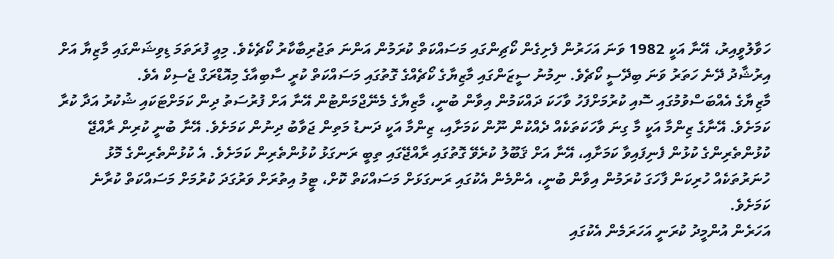ހަވާލުވީއިރު، އޭނާ އަކީ 1982 ވަނަ އަހަރުން ފެށިގެން ކޯޗިންގައި މަސައްކަތް ކުރަމުން އަންނަ ތަޖުރިބާކާރު ކޯޗެކެވެ. މިއީ ފުރަތަމަ ޑިވިޝަންގައި މާޒިޔާ އަށް އިރުޝާދު ދޭނެ ހަތަރު ވަނަ ބިދޭސީ ކޯޗެވެ. ނިމުނު ސީޒަންގައި މާޒިޔާގެ ކޯޗެއްގެ ގޮތުގައި މަސައްކަތް ކުރީ ސާބިއާގެ މިއޮޑްރަގް ޖެސިކް އެވެ.
މާޒިޔާގެ އެއްބަސްވުމުގައި ސޮއި ކުރުމަށްފަހު ވާހަކަ ދައްކަމުން އިވާން ބުނީ، މާޒިޔާގެ މެނޭޖްމަންޓުން އޭނާ އަށް ފުރުސަތު ދިން ކަމަށްޓަކައި ޝުކުރު އަދާ ކުރާ ކަމަށެވެ. އޭނާގެ ޒިންމާ އަކީ މާ ގިނަ ވާހަކަތަކެއް ދެއްކުން ނޫން ކަމަށާއި، ޒިންމާ އަކީ ދަނޑު މަތިން ޖަވާބު ދިނުން ކަމަށެވެ. އޭނާ ބުނީ ކުރިން ރާއްޖޭ ކުޅުންތެރިންގެ ކުޅުން ފެނިފައިވާ ކަމަށާއި، އޭނާ އަށް ޤަބޫލު ކުރެވޭ ގޮތުގައި ރާއްޖޭގައި ތިބީ ރަނގަޅު ކުޅުންތެރިން ކަމަށެވެ. އެ ކުޅުންތެރިންގެ މޮޅު ހުނަރުތަކެއް ހުރިކަން ފާހަގަ ކުރަމުން އިވާން ބުނީ، އެންމެން އެކުގައި ރަނގަޅަށް މަސައްކަތް ކޮށް، ޓީމު އިތުރަށް ވަރުގަދަ ކުރުމަށް މަސައްކަތް ކުރާނެ ކަމަށެވެ.
އަހަރެން އުންމީދު ކުރަނީ އަހަރަމެން އެކުގައި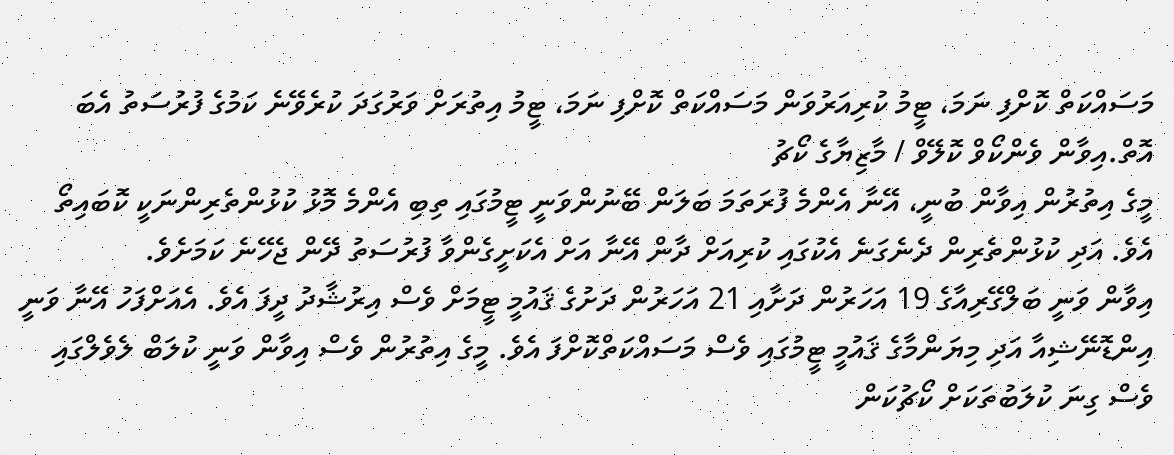މަސައްކަތް ކޮށްފި ނަމަ، ޓީމު ކުރިއަރުވަން މަސައްކަތް ކޮށްފި ނަމަ، ޓީމު އިތުރަށް ވަރުގަދަ ކުރެވޭނެ ކަމުގެ ފުރުސަތު އެބަ އޮތް.އިވާން ވެންކޯވް ކޮލޭވް / މާޒިޔާގެ ކޯޗު
މީގެ އިތުރުން އިވާން ބުނީ، އޭނާ އެންމެ ފުރަތަމަ ބަލަން ބޭނުންވަނީ ޓީމުގައި ތިބި އެންމެ މޮޅު ކުޅުންތެރިންނަކީ ކޮބައިތޯ އެވެ. އަދި ކުޅުންތެރިން ދެނެގަނެ އެކުގައި ކުރިއަށް ދާން އޭނާ އަށް އެކަށީގެންވާ ފުރުސަތު ދޭން ޖެހޭނެ ކަމަށެވެ.
އިވާން ވަނީ ބަލްގޭރިއާގެ 19 އަހަރުން ދަށާއި 21 އަހަރުން ދަށުގެ ޤައުމީ ޓީމަށް ވެސް އިރުޝާދު ދީފަ އެވެ. އެއަށްފަހު އޭނާ ވަނީ އިންޑޮނޭޝިއާ އަދި މިޔަންމާގެ ޤައުމީ ޓީމުގައި ވެސް މަސައްކަތްކޮށްފަ އެވެ. މީގެ އިތުރުން ވެސް އިވާން ވަނީ ކުލަބް ލެވެލްގައި ވެސް ގިނަ ކުލަބުތަކަށް ކޯޗުކަން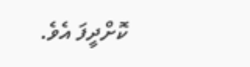ކޮށްދީފަ އެވެ.